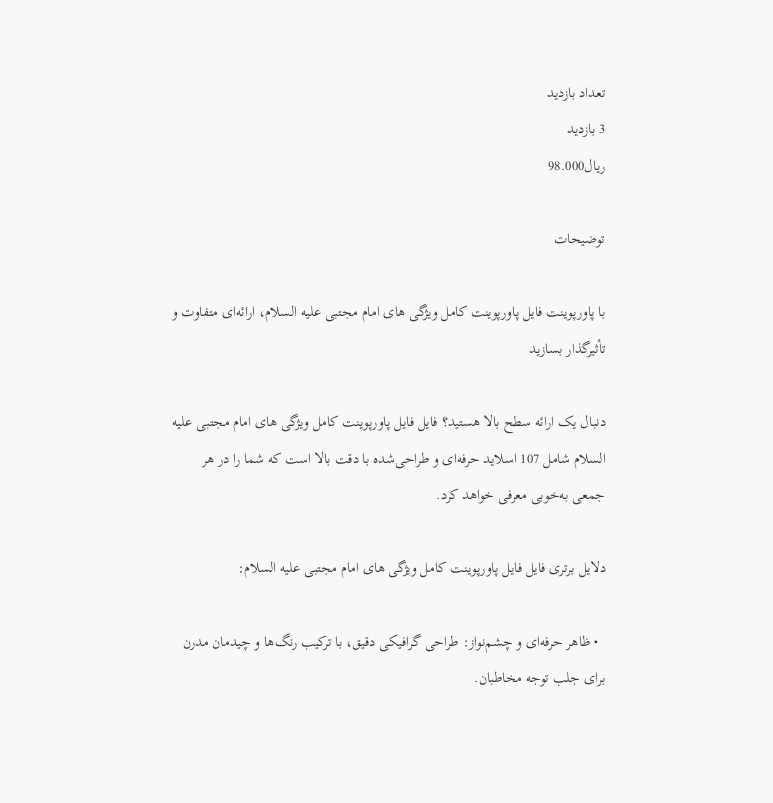تعداد بازدید
3 بازدید
ریال98.000

توضیحات

با پاورپوینت فایل پاورپوینت کامل ویژگی های امام مجتبی علیه السلام، ارائه‌ای متفاوت و تأثیرگذار بسازید

دنبال یک ارائه سطح بالا هستید؟ فایل فایل پاورپوینت کامل ویژگی های امام مجتبی علیه السلام شامل 107 اسلاید حرفه‌ای و طراحی‌شده با دقت بالا است که شما را در هر جمعی به‌خوبی معرفی خواهد کرد.

دلایل برتری فایل فایل پاورپوینت کامل ویژگی های امام مجتبی علیه السلام:

  • ظاهر حرفه‌ای و چشم‌نواز: طراحی گرافیکی دقیق، با ترکیب رنگ‌ها و چیدمان مدرن برای جلب توجه مخاطبان.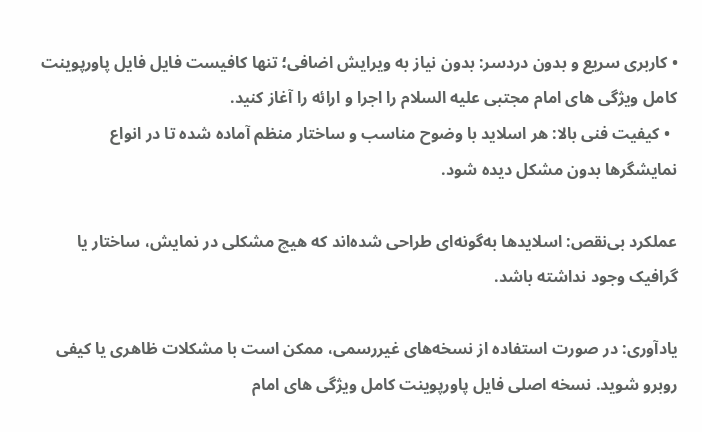• کاربری سریع و بدون دردسر: بدون نیاز به ویرایش اضافی؛ تنها کافیست فایل فایل پاورپوینت کامل ویژگی های امام مجتبی علیه السلام را اجرا و ارائه را آغاز کنید.
  • کیفیت فنی بالا: هر اسلاید با وضوح مناسب و ساختار منظم آماده شده تا در انواع نمایشگرها بدون مشکل دیده شود.

عملکرد بی‌نقص: اسلایدها به‌گونه‌ای طراحی شده‌اند که هیچ مشکلی در نمایش، ساختار یا گرافیک وجود نداشته باشد.

یادآوری: در صورت استفاده از نسخه‌های غیررسمی، ممکن است با مشکلات ظاهری یا کیفی روبرو شوید. نسخه اصلی فایل پاورپوینت کامل ویژگی های امام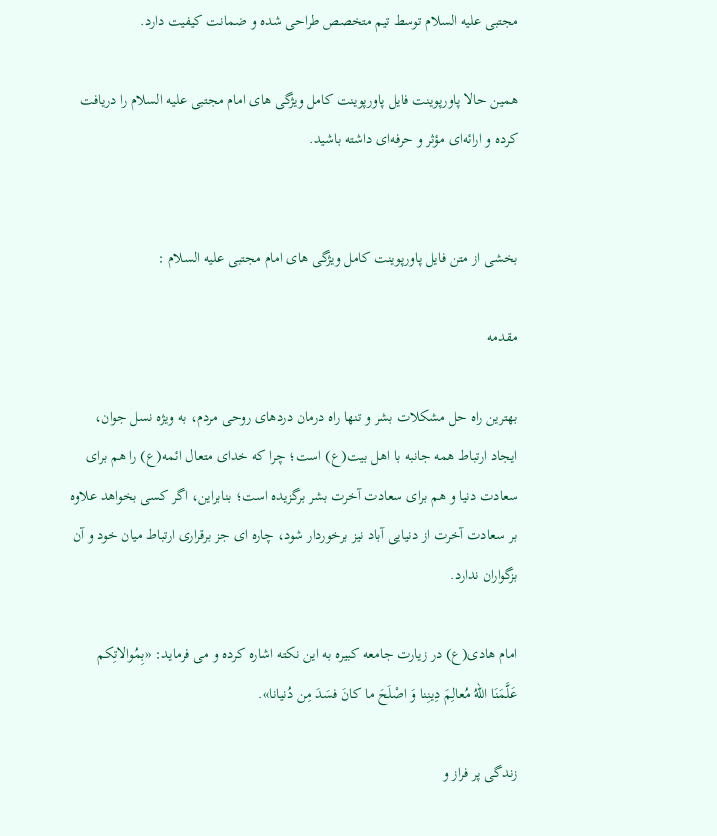مجتبی علیه السلام توسط تیم متخصص طراحی شده و ضمانت کیفیت دارد.

همین حالا پاورپوینت فایل پاورپوینت کامل ویژگی های امام مجتبی علیه السلام را دریافت کرده و ارائه‌ای مؤثر و حرفه‌ای داشته باشید.


بخشی از متن فایل پاورپوینت کامل ویژگی های امام مجتبی علیه السلام :

مقدمه

بهترین راه حل مشکلات بشر و تنها راه درمان دردهای روحی مردم، به ویژه نسل جوان، ایجاد ارتباط همه جانبه با اهل بیت(ع) است؛ چرا که خدای متعال ائمه(ع) را هم برای سعادت دنیا و هم برای سعادت آخرت بشر برگزیده است؛ بنابراین، اگر کسی بخواهد علاوه بر سعادت آخرت از دنیایی آباد نیز برخوردار شود، چاره ای جز برقراری ارتباط میان خود و آن بزگواران ندارد.

امام هادی(ع) در زیارت جامعه کبیره به این نکته اشاره کرده و می فرماید: «بِمُوالاتِکم عَلَّمَنَا اللّهُ مُعالِمَ دِینِنا وَ اصْلَحَ ما کانَ فسَدَ مِن دُنیانا».

زندگی پر فراز و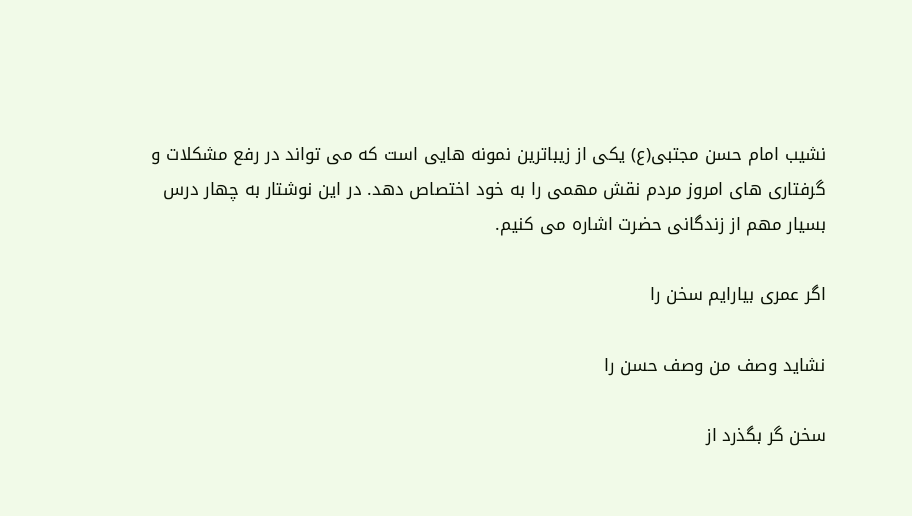نشیب امام حسن مجتبی(ع) یکی از زیباترین نمونه هایی است که می تواند در رفع مشکلات و گرفتاری های امروز مردم نقش مهمی را به خود اختصاص دهد. در این نوشتار به چهار درس بسیار مهم از زندگانی حضرت اشاره می کنیم.

اگر عمری بیارایم سخن را

نشاید وصف من وصف حسن را

سخن گر بگذرد از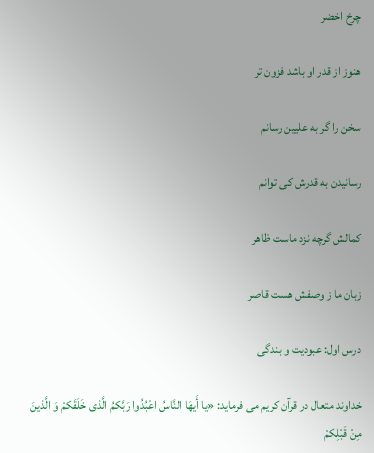چرخ اخضر

هنوز از قدر او باشد فزون تر

سخن را گر به علیین رسانم

رسانیدن به قدرش کی توانم

کمالش گرچه نزد ماست ظاهر

زبان ما ز وصفش هست قاصر

درس اول: عبودیت و بندگی

خداوند متعال در قرآن کریم می فرماید: «یا أَیهَا النَّاسُ اعْبُدُوا رَبَّکمُ الَّذی خَلَقَکمْ وَ الَّذینَ مِنْ قَبْلِکمْ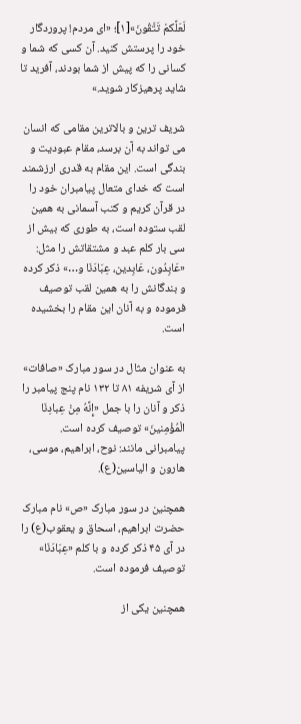لَعَلَّکمْ تَتَّقُونَ»[۱]؛ «ای مردم! پروردگار خود را پرستش کنید. آن کسی که شما و کسانی را که پیش از شما بودند، آفرید تا شاید پرهیزکار شوید.»

شریف ترین و بالاترین مقامی که انسان می تواند به آن برسد، مقام عبودیت و بندگی است. این مقام به قدری ارزشمند است که خدای متعال پیامبران خود را در قرآن کریم و کتب آسمانی به همین لقب ستوده است، به طوری که بیش از سی بار کلم عبد و مشتقاتش را مثل: «عَابِدُون، عَابِدین، عِبَادَنَا و…» ذکر کرده و بندگانش را به همین لقب توصیف فرموده و به آنان این مقام را بخشیده است.

به عنوان مثال در سور مبارک «صافات» از آی شریفه ۸۱ تا ۱۳۲ نام پنج پیامبر را ذکر و آنان را با جمل «إِنَّهُ مِنْ عِبادِنَا الْمُؤْمِنینَ» توصیف کرده است. پیامبرانی مانند: نوح، ابراهیم، موسی، هارون و الیاسین(ع).

همچنین در سور مبارک «ص» نام مبارک حضرت ابراهیم، اسحاق و یعقوب(ع) را در آی ۴۵ ذکر کرده و با کلم «عِبَادَنَا» توصیف فرموده است.

همچنین یکی از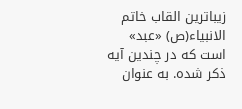زیباترین القاب خاتم الانبیاء(ص) «عبد» است که در چندین آیه ذکر شده. به عنوان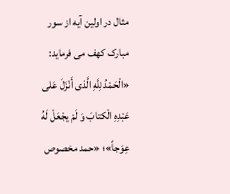مثال در اولین آیه از سور مبارک کهف می فرماید: «الْحَمْدُ لِلَّهِ الَّذی أَنْزَلَ عَلی عَبْدِهِ الْکتابَ وَ لَمْ یجْعَلْ لَهُ عِوَجاً»؛ «حمد مخصوص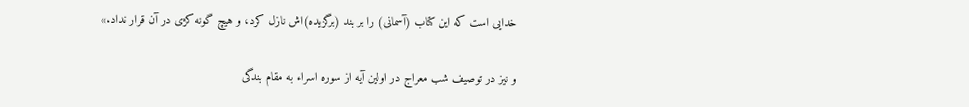خدایی است که این کتاب (آسمانی) را بر بند (برگزیده)اش نازل کرد، و هیچ گونه کژی در آن قرار نداد.»

و نیز در توصیف شب معراج در اولین آیه از سوره اسراء به مقام بندگی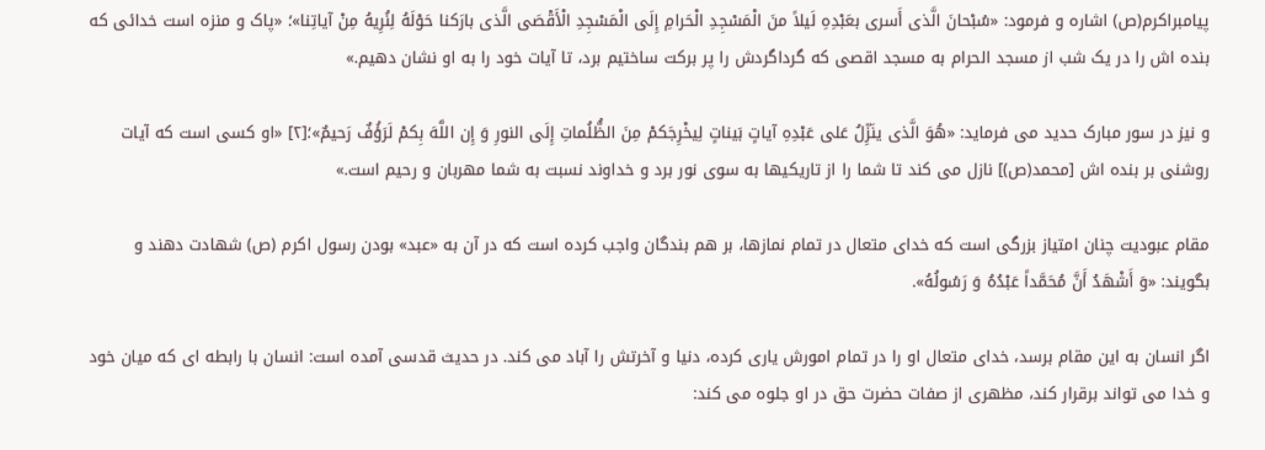پیامبراکرم(ص) اشاره و فرمود: «سُبْحانَ الَّذی أَسری بعَبْدِهِ لَیلاً منَ الْمَسْجِدِ الْحَرامِ إِلَی الْمَسْجِدِ الْأَقْصَی الَّذی بارَکنا حَوْلَهُ لِنُرِیهُ مِنْ آیاتِنا»؛ «پاک و منزه است خدائی که بنده اش را در یک شب از مسجد الحرام به مسجد اقصی که گرداگردش را پر برکت ساختیم برد، تا آیات خود را به او نشان دهیم.»

و نیز در سور مبارک حدید می فرماید: «هُوَ الَّذی ینَزِّلُ عَلی عَبْدِهِ آیاتٍ بَیناتٍ لِیخْرِجَکمْ مِنَ الظُّلُماتِ إِلَی النورِ وَ إِن اللَّهَ بِکمْ لَرَؤُفٌ رَحیمٌ»؛[۲] «او کسی است که آیات روشنی بر بنده اش [محمد(ص)] نازل می کند تا شما را از تاریکیها به سوی نور برد و خداوند نسبت به شما مهربان و رحیم است.»

مقام عبودیت چنان امتیاز بزرگی است که خدای متعال در تمام نمازها، بر هم بندگان واجب کرده است که در آن به «عبد» بودن رسول اکرم (ص) شهادت دهند و بگویند: «وَ أَشْهَدُ أَنَّ مُحَمَّداً عَبْدُهُ وَ رَسُولُهُ».

اگر انسان به این مقام برسد، خدای متعال او را در تمام امورش یاری کرده، دنیا و آخرتش را آباد می کند. در حدیث قدسی آمده است: انسان با رابطه ای که میان خود و خدا می تواند برقرار کند، مظهری از صفات حضرت حق در او جلوه می کند: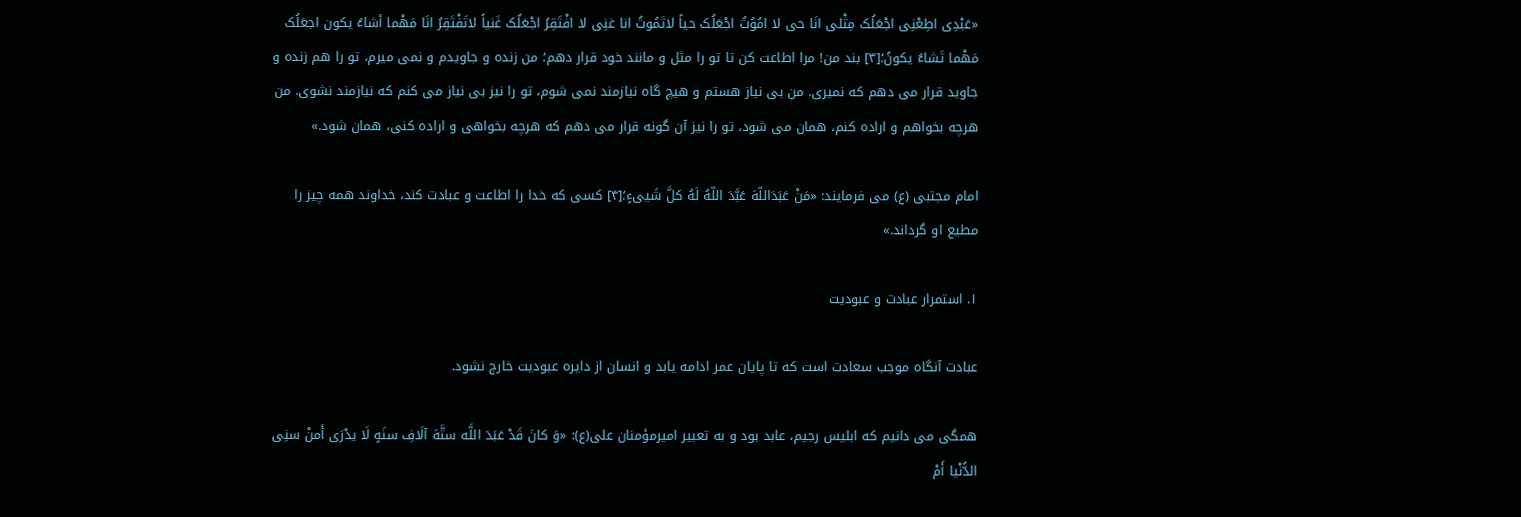«عَبْدِی اطِعْنِی اجْعَلُک مِثْلی انَا حی لا امُوُتُ اجْعَلُک حیاً لاتَمُوتُ انا غنِی لا افْتَقِرُ اجْعَلُک غَنیاً لاتَفْتَقِرُ انَا مَهْما أشاءُ یکون اجعَلُک مَهْما تَشاءُ یکونُ؛[۳] بند من! مرا اطاعت کن تا تو را مثل و مانند خود قرار دهم؛ من زنده و جاویدم و نمی میرم، تو را هم زنده و جاوید قرار می دهم که نمیری. من بی نیاز هستم و هیچ گاه نیازمند نمی شوم، تو را نیز بی نیاز می کنم که نیازمند نشوی. من هرچه بخواهم و اراده کنم، همان می شود، تو را نیز آن گونه قرار می دهم که هرچه بخواهی و اراده کنی، همان شود.»

امام مجتبی (ع) می فرمایند: «مَنْ عَبَدَاللّهَ عَبَّدَ اللّهُ لَهُ کلَّ شَییءٍ؛[۴] کسی که خدا را اطاعت و عبادت کند، خداوند همه چیز را مطیع او گرداند.»

۱. استمرار عبادت و عبودیت

عبادت آنگاه موجب سعادت است که تا پایان عمر ادامه یابد و انسان از دایره عبودیت خارج نشود.

همگی می دانیم که ابلیس رجیم، عابد بود و به تعبیر امیرمؤمنان علی(ع): «وَ کانَ قَدْ عَبَدَ اللَّه ستَّهَ آلَافِ سنَهٍ لَا یدْرَی أَمنْ سنِی الدُّنْیا أَمْ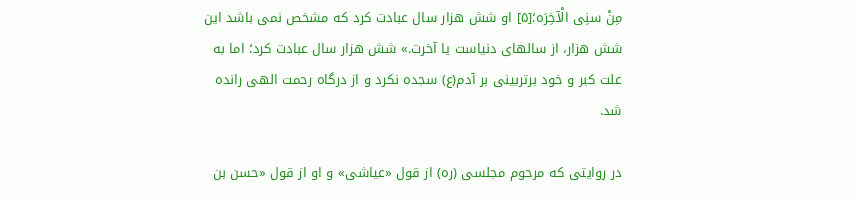مِنْ سنِی الْآخِرَه؛[۵] او شش هزار سال عبادت کرد که مشخص نمی باشد این شش هزار، از سالهای دنیاست یا آخرت.» شش هزار سال عبادت کرد؛ اما به علت کبر و خود برتربینی بر آدم(ع) سجده نکرد و از درگاه رحمت الهی رانده شد.

در روایتی که مرحوم مجلسی (ره) از قول «عیاشی» و او از قول «حسن بن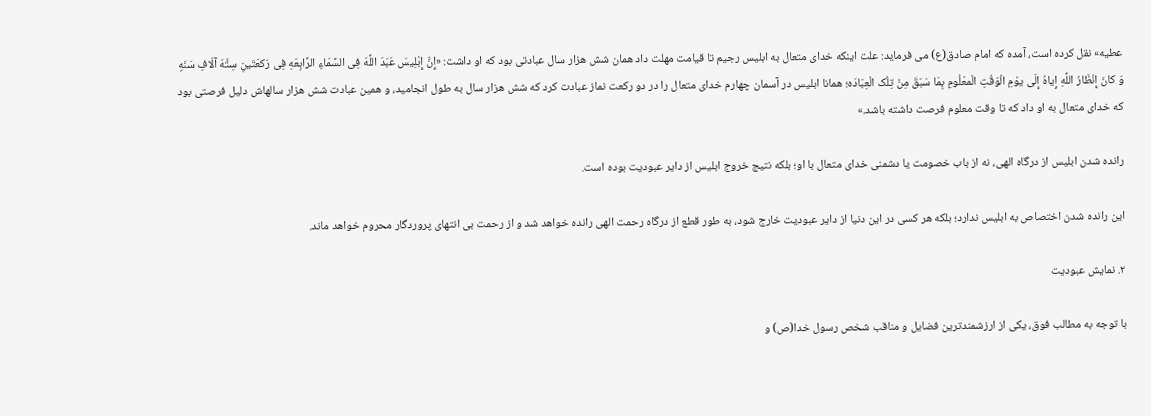عطیه» نقل کرده است، آمده که امام صادق(ع) می فرماید: علت اینکه خدای متعال به ابلیس رجیم تا قیامت مهلت داد همان شش هزار سال عبادتی بود که او داشت: «إِنَّ إِبْلِیسَ عَبَدَ اللَّهَ فِی السَّمَاءِ الرَّابِعَهِ فِی رَکعَتَینِ سِتَّهَ آلَافِ سَنَهٍ وَ کانَ إِنْظَارُ اللَّهِ إِیاهُ إِلَی یوْمِ الْوَقْتِ الْمعْلُومِ بِمَا سَبَقَ مِنْ تِلْک الْعِبَادَه؛ همانا ابلیس در آسمان چهارم خدای متعال را در دو رکعت نماز عبادت کرد که شش هزار سال به طول انجامید، و همین عبادت شش هزار سالهاش دلیل فرصتی بود که خدای متعال به او داد که تا وقت معلوم فرصت داشته باشد.»

رانده شدن ابلیس از درگاه الهی، نه از باب خصومت یا دشمنی خدای متعال با او؛ بلکه نتیج خروج ابلیس از دایر عبودیت بوده است.

این رانده شدن اختصاص به ابلیس ندارد؛ بلکه هر کسی در این دنیا از دایر عبودیت خارج شود، به طور قطع از درگاه رحمت الهی رانده خواهد شد و از رحمت بی انتهای پروردگار محروم خواهد ماند.

۲. نمایش عبودیت

با توجه به مطالب فوق، یکی از ارزشمندترین فضایل و مناقب شخص رسول خدا(ص) و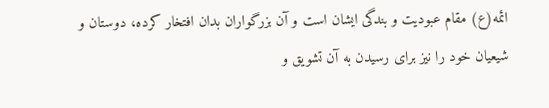ائمه(ع) مقام عبودیت و بندگی ایشان است و آن بزرگواران بدان افتخار کرده، دوستان و شیعیان خود را نیز برای رسیدن به آن تشویق و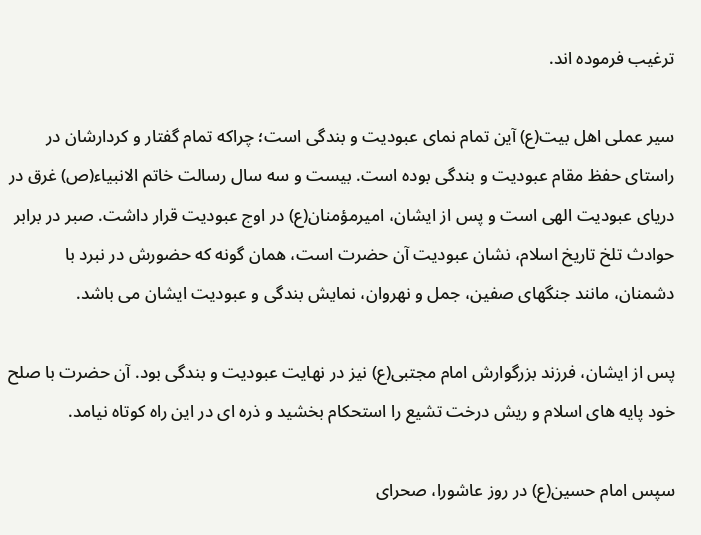ترغیب فرموده اند.

سیر عملی اهل بیت(ع) آین تمام نمای عبودیت و بندگی است؛ چراکه تمام گفتار و کردارشان در راستای حفظ مقام عبودیت و بندگی بوده است. بیست و سه سال رسالت خاتم الانبیاء(ص) غرق در دریای عبودیت الهی است و پس از ایشان، امیرمؤمنان(ع) در اوج عبودیت قرار داشت. صبر در برابر حوادث تلخ تاریخ اسلام، نشان عبودیت آن حضرت است، همان گونه که حضورش در نبرد با دشمنان، مانند جنگهای صفین، جمل و نهروان، نمایش بندگی و عبودیت ایشان می باشد.

پس از ایشان، فرزند بزرگوارش امام مجتبی(ع) نیز در نهایت عبودیت و بندگی بود. آن حضرت با صلح خود پایه های اسلام و ریش درخت تشیع را استحکام بخشید و ذره ای در این راه کوتاه نیامد.

سپس امام حسین(ع) در روز عاشورا، صحرای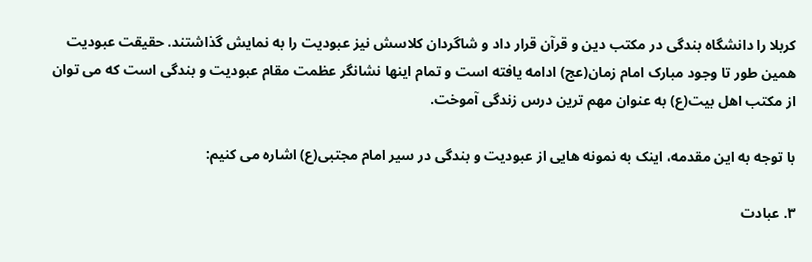کربلا را دانشگاه بندگی در مکتب دین و قرآن قرار داد و شاگردان کلاسش نیز عبودیت را به نمایش گذاشتند. حقیقت عبودیت همین طور تا وجود مبارک امام زمان(عج) ادامه یافته است و تمام اینها نشانگر عظمت مقام عبودیت و بندگی است که می توان از مکتب اهل بیت(ع) به عنوان مهم ترین درس زندگی آموخت.

با توجه به این مقدمه، اینک به نمونه هایی از عبودیت و بندگی در سیر امام مجتبی(ع) اشاره می کنیم:

۳. عبادت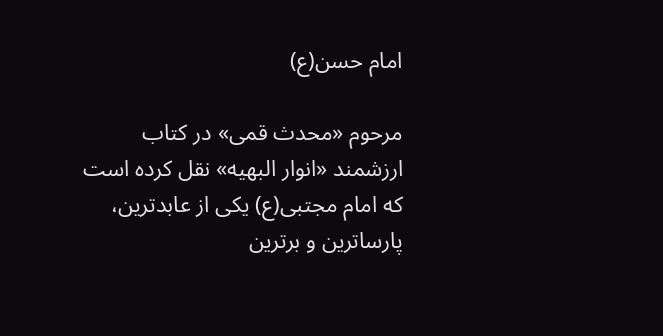امام حسن(ع)

مرحوم «محدث قمی» در کتاب ارزشمند «انوار البهیه» نقل کرده است که امام مجتبی(ع) یکی از عابدترین، پارساترین و برترین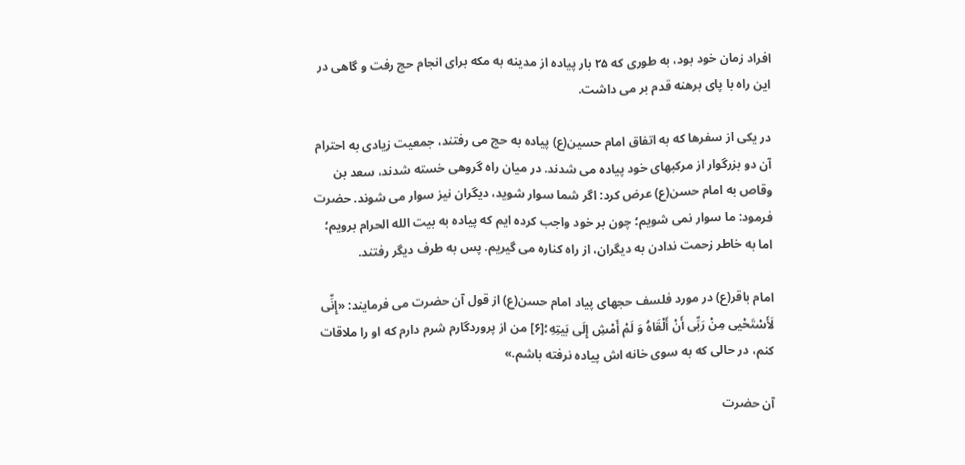افراد زمان خود بود، به طوری که ۲۵ بار پیاده از مدینه به مکه برای انجام حج رفت و گاهی در این راه با پای برهنه قدم بر می داشت.

در یکی از سفرها که به اتفاق امام حسین(ع) پیاده به حج می رفتند، جمعیت زیادی به احترام آن دو بزرگوار از مرکبهای خود پیاده می شدند. در میان راه گروهی خسته شدند، سعد بن وقاص به امام حسن(ع) عرض کرد: اگر شما سوار شوید، دیگران نیز سوار می شوند. حضرت فرمود: ما سوار نمی شویم؛ چون بر خود واجب کرده ایم که پیاده به بیت الله الحرام برویم؛ اما به خاطر زحمت ندادن به دیگران، از راه کناره می گیریم. پس به طرف دیگر رفتند.

امام باقر(ع) در مورد فلسف حجهای پیاد امام حسن(ع) از قول آن حضرت می فرمایند: «إِنِّی لَأَسْتَحْیی مِنْ رَبِّی أَنْ أَلْقَاهُ وَ لَمْ أَمْشِ إِلَی بَیتِهِ؛[۶] من از پروردگارم شرم دارم که او را ملاقات کنم، در حالی که به سوی خانه اش پیاده نرفته باشم.»

آن حضرت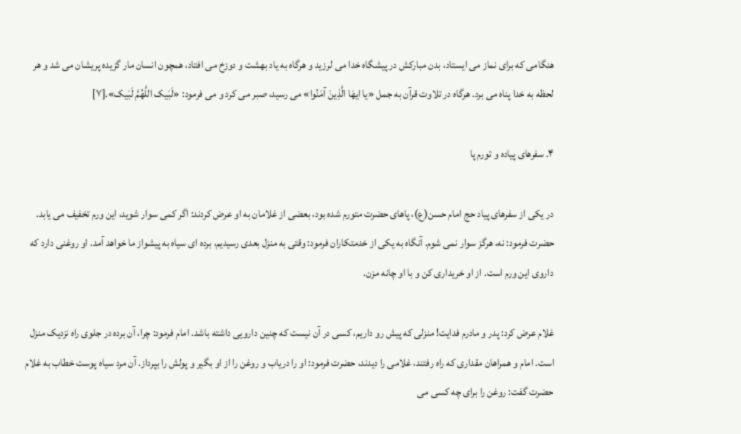هنگامی که برای نماز می ایستاد، بدن مبارکش در پیشگاه خدا می لرزید و هرگاه به یاد بهشت و دوزخ می افتاد، همچون انسان مار گزیده پریشان می شد و هر لحظه به خدا پناه می برد. هرگاه در تلاوت قرآن به جمل «یا ایهَا الَّذِینَ آمَنُوا» می رسید، صبر می کرد و می فرمود: «لَبَیک اللَّهُمَّ لَبَیک».[۷]

۴. سفرهای پیاده و تورم پا

در یکی از سفرهای پیاد حج امام حسن(ع)، پاهای حضرت متورم شده بود، بعضی از غلامان به او عرض کردند: اگر کمی سوار شوید، این ورم تخفیف می یابد. حضرت فرمود: نه، هرگز سوار نمی شوم. آنگاه به یکی از خدمتکاران فرمود: وقتی به منزل بعدی رسیدیم، برده ای سیاه به پیشواز ما خواهد آمد. او روغنی دارد که داروی این ورم است. از او خریداری کن و با او چانه مزن.

غلام عرض کرد: پدر و مادرم فدایت! منزلی که پیش رو داریم، کسی در آن نیست که چنین دارویی داشته باشد. امام فرمود: چرا، آن برده در جلوی راه نزدیک منزل است. امام و همراهان مقداری که راه رفتند، غلامی را دیدند، حضرت فرمود: او را دریاب و روغن را از او بگیر و پولش را بپرداز. آن مرد سیاه پوست خطاب به غلام حضرت گفت: روغن را برای چه کسی می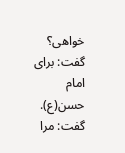خواهی؟ گفت: برای امام حسن(ع). گفت: مرا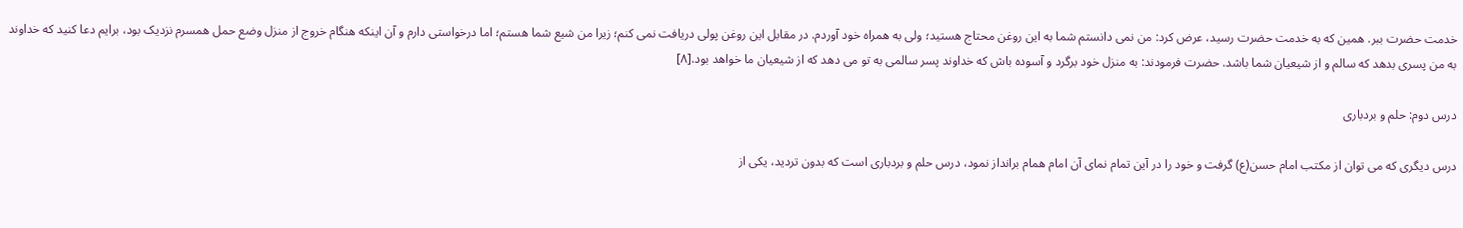خدمت حضرت ببر. همین که به خدمت حضرت رسید، عرض کرد: من نمی دانستم شما به این روغن محتاج هستید؛ ولی به همراه خود آوردم. در مقابل این روغن پولی دریافت نمی کنم؛ زیرا من شیع شما هستم؛ اما درخواستی دارم و آن اینکه هنگام خروج از منزل وضع حمل همسرم نزدیک بود، برایم دعا کنید که خداوند به من پسری بدهد که سالم و از شیعیان شما باشد. حضرت فرمودند: به منزل خود برگرد و آسوده باش که خداوند پسر سالمی به تو می دهد که از شیعیان ما خواهد بود.[۸]

درس دوم: حلم و بردباری

درس دیگری که می توان از مکتب امام حسن(ع) گرفت و خود را در آین تمام نمای آن امام همام برانداز نمود، درس حلم و بردباری است که بدون تردید، یکی از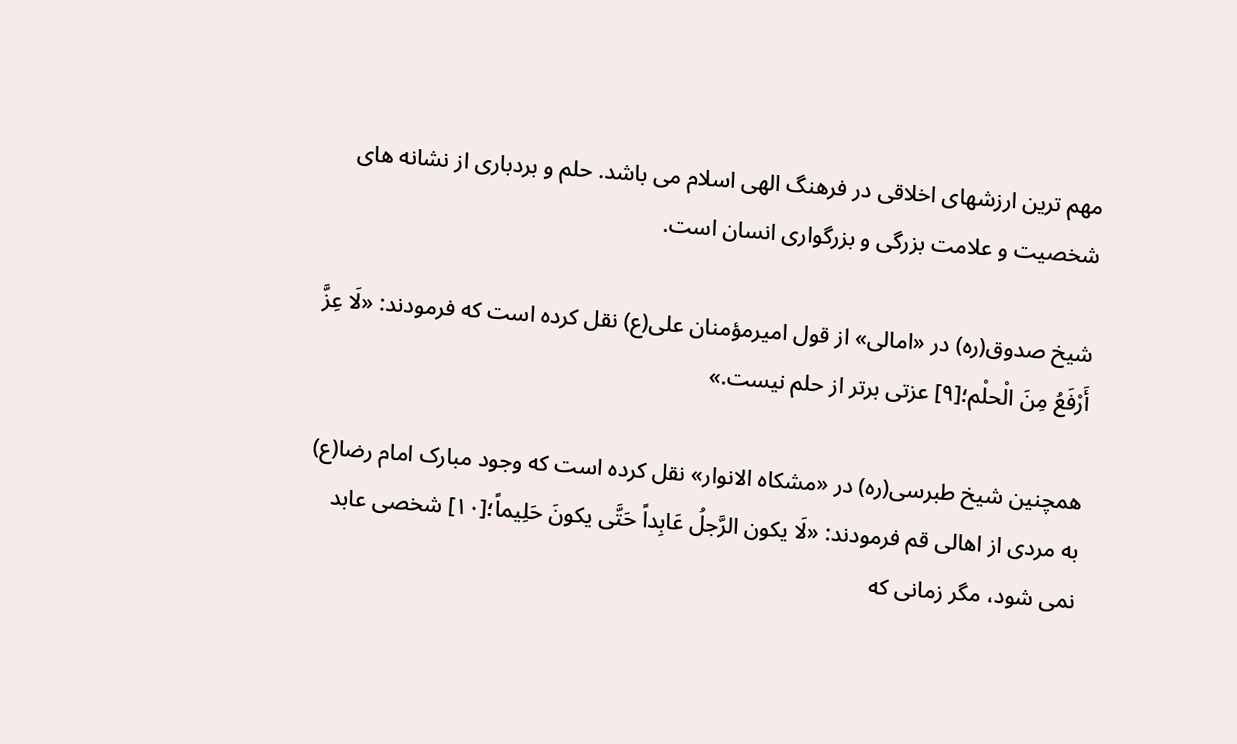مهم ترین ارزشهای اخلاقی در فرهنگ الهی اسلام می باشد. حلم و بردباری از نشانه های شخصیت و علامت بزرگی و بزرگواری انسان است.

شیخ صدوق(ره) در «امالی» از قول امیرمؤمنان علی(ع) نقل کرده است که فرمودند: «لَا عِزَّ أَرْفَعُ مِنَ الْحلْم؛[۹] عزتی برتر از حلم نیست.»

همچنین شیخ طبرسی(ره) در «مشکاه الانوار» نقل کرده است که وجود مبارک امام رضا(ع) به مردی از اهالی قم فرمودند: «لَا یکون الرَّجلُ عَابِداً حَتَّی یکونَ حَلِیماً؛[۱۰] شخصی عابد نمی شود، مگر زمانی که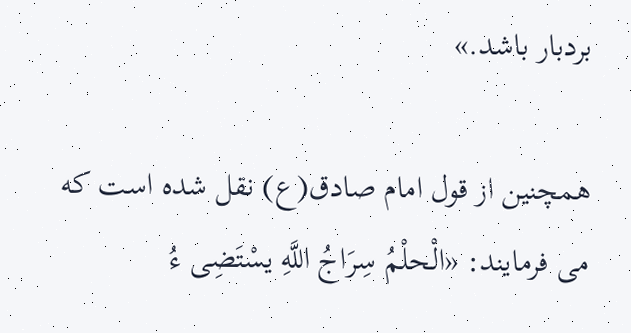بردبار باشد.»

همچنین از قول امام صادق(ع) نقل شده است که می فرمایند: «الْحلْمُ سِرَاجُ اللَّهِ یسْتَضِی ءُ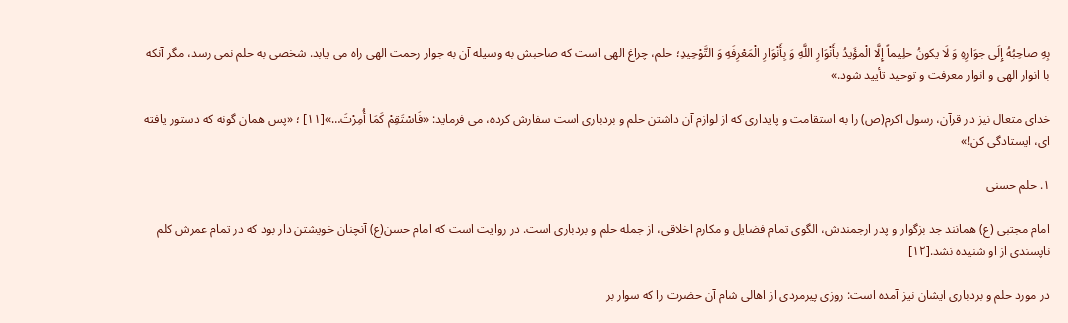بِهِ صاحِبُهُ إِلَی جوَارِهِ وَ لَا یکونُ حلِیماً إِلَّا الْمؤَیدُ بأَنْوَارِ اللَّهِ وَ بِأَنْوَارِ الْمَعْرِفَهِ وَ التَّوْحِیدِ؛ حلم، چراغ الهی است که صاحبش به وسیله آن به جوار رحمت الهی راه می یابد. شخصی به حلم نمی رسد، مگر آنکه با انوار الهی و انوار معرفت و توحید تأیید شود.»

خدای متعال نیز در قرآن، رسول اکرم(ص) را به استقامت و پایداری که از لوازم آن داشتن حلم و بردباری است سفارش کرده، می فرماید: «فَاسْتَقِمْ کَمَا أُمِرْتَ…»[۱۱] ؛ «پس همان گونه که دستور یافته ای، ایستادگی کن!»

۱. حلم حسنی

امام مجتبی (ع) همانند جد بزگوار و پدر ارجمندش، الگوی تمام فضایل و مکارم اخلاقی، از جمله حلم و بردباری است. در روایت است که امام حسن(ع) آنچنان خویشتن دار بود که در تمام عمرش کلم ناپسندی از او شنیده نشد.[۱۲]

در مورد حلم و بردباری ایشان نیز آمده است: روزی پیرمردی از اهالی شام آن حضرت را که سوار بر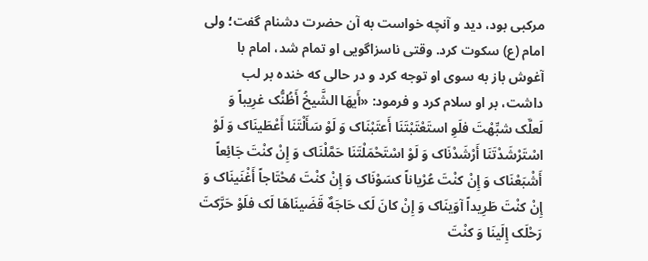مرکبی بود، دید و آنچه خواست به آن حضرت دشنام گفت؛ ولی امام (ع) سکوت کرد. وقتی ناسزاگویی او تمام شد، امام با آغوش باز به سوی او توجه کرد و در حالی که خنده بر لب داشت، بر او سلام کرد و فرمود: «أَیهَا الشَّیخُ أَظُنُّک غرِیباً وَ لَعلَّک شبِّهْتَ فلَوِ استَعْتَبْتَنَا أَعتَبْنَاک وَ لَوْ سَأَلْتَنَا أَعْطَینَاک وَ لَوْ اسْتَرْشَدْتَنَا أَرْشَدْنَاک وَ لَوْ اسْتَحْمَلْتَنَا حَمَّلْنَاک وَ إِنْ کنْتَ جَائِعاً أَشْبَعْنَاک وَ إِنْ کنْتَ عُرْیاناً کسَوْنَاک وَ إِنْ کنْتَ مُحْتَاجاً أَغْنَینَاک وَ إِنْ کنْتَ طَرِیداً آوَینَاک وَ إِنْ کانَ لَک حَاجَهٌ قَضَینَاهَا لَک فلَوْ حَرَّکتَ رَحْلَک إِلَینَا وَ کنْتَ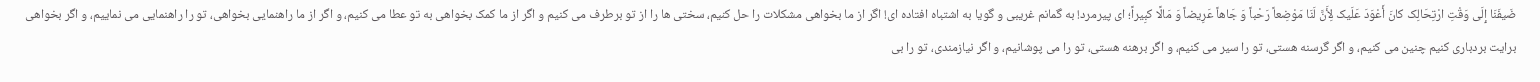ضَیفَنَا إِلَی وَقْتِ ارْتِحَالِک کانَ أَعْوَدَ عَلَیک لِأَنَّ لَنَا مَوْضِعاً رَحْباً وَ جَاهاً عَرِیضاً وَ مَالًا کبِیراً؛ ای پیرمرد! به گمانم غریبی و گویا به اشتباه افتاده ای! اگر از ما بخواهی مشکلات را حل کنیم، سختی ها را از تو برطرف می کنیم و اگر از ما کمک بخواهی به تو عطا می کنیم، و اگر از ما راهنمایی بخواهی، تو را راهنمایی می نماییم، و اگر بخواهی برایت بردباری کنیم چنین می کنیم، و اگر گرسنه هستی، تو را سیر می کنیم، و اگر برهنه هستی، تو را می پوشانیم، و اگر نیازمندی، تو را بی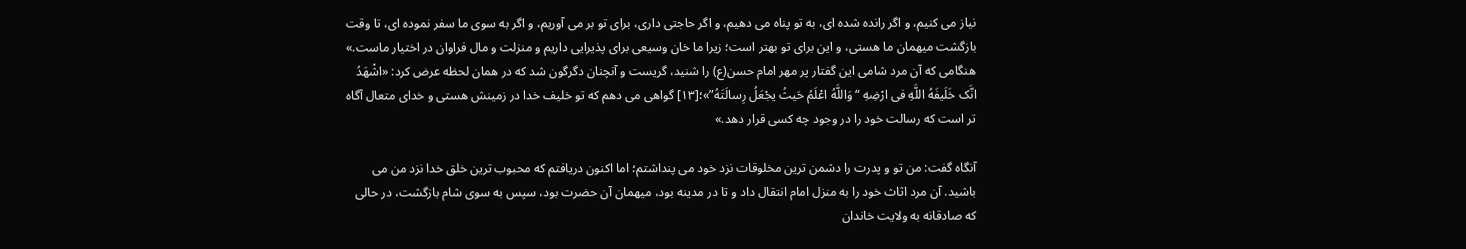نیاز می کنیم، و اگر رانده شده ای، به تو پناه می دهیم، و اگر حاجتی داری، برای تو بر می آوریم، و اگر به سوی ما سفر نموده ای، تا وقت بازگشت میهمان ما هستی، و این برای تو بهتر است؛ زیرا ما خان وسیعی برای پذیرایی داریم و منزلت و مال فراوان در اختیار ماست.» هنگامی که آن مرد شامی این گفتار پر مهر امام حسن(ع) را شنید، گریست و آنچنان دگرگون شد که در همان لحظه عرض کرد: «اشْهَدُ انَّک خَلَیفَهُ اللَّهِ فی ارْضِهِ “وَاللَّهُ اعْلَمُ حَیثُ یجْعَلُ رِسالَتَهُ”»؛[۱۳] گواهی می دهم که تو خلیف خدا در زمینش هستی و خدای متعال آگاه تر است که رسالت خود را در وجود چه کسی قرار دهد.»

آنگاه گفت: من تو و پدرت را دشمن ترین مخلوقات نزد خود می پنداشتم؛ اما اکنون دریافتم که محبوب ترین خلق خدا نزد من می باشید. آن مرد اثاث خود را به منزل امام انتقال داد و تا در مدینه بود، میهمان آن حضرت بود، سپس به سوی شام بازگشت، در حالی که صادقانه به ولایت خاندان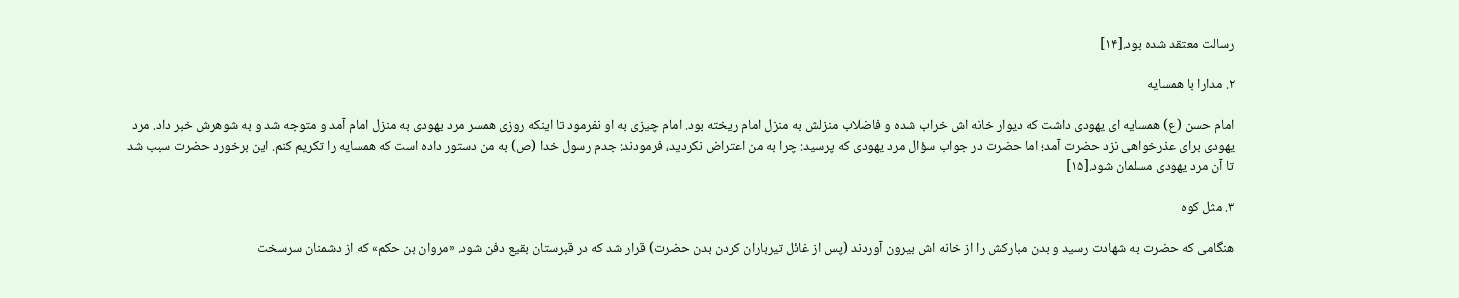رسالت معتقد شده بود.[۱۴]

۲. مدارا با همسایه

امام حسن (ع) همسایه ای یهودی داشت که دیوار خانه اش خراب شده و فاضلاب منزلش به منزل امام ریخته بود. امام چیزی به او نفرمود تا اینکه روزی همسر مرد یهودی به منزل امام آمد و متوجه شد و به شوهرش خبر داد. مرد یهودی برای عذرخواهی نزد حضرت آمد؛ اما حضرت در جواب سؤال مرد یهودی که پرسید: چرا به من اعتراض نکردید، فرمودند: جدم رسول خدا (ص) به من دستور داده است که همسایه را تکریم کنم. این برخورد حضرت سبب شد تا آن مرد یهودی مسلمان شود.[۱۵]

۳. مثل کوه

هنگامی که حضرت به شهادت رسید و بدن مبارکش را از خانه اش بیرون آوردند (پس از غائل تیرباران کردن بدن حضرت) قرار شد که در قبرستان بقیع دفن شود. «مروان بن حکم» که از دشمنان سرسخت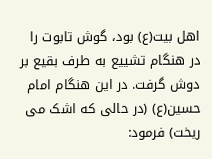اهل بیت(ع) بود، گوش تابوت را در هنگام تشییع به طرف بقیع بر دوش گرفت. در این هنگام امام حسین(ع) (در حالی که اشک می ریخت) فرمود: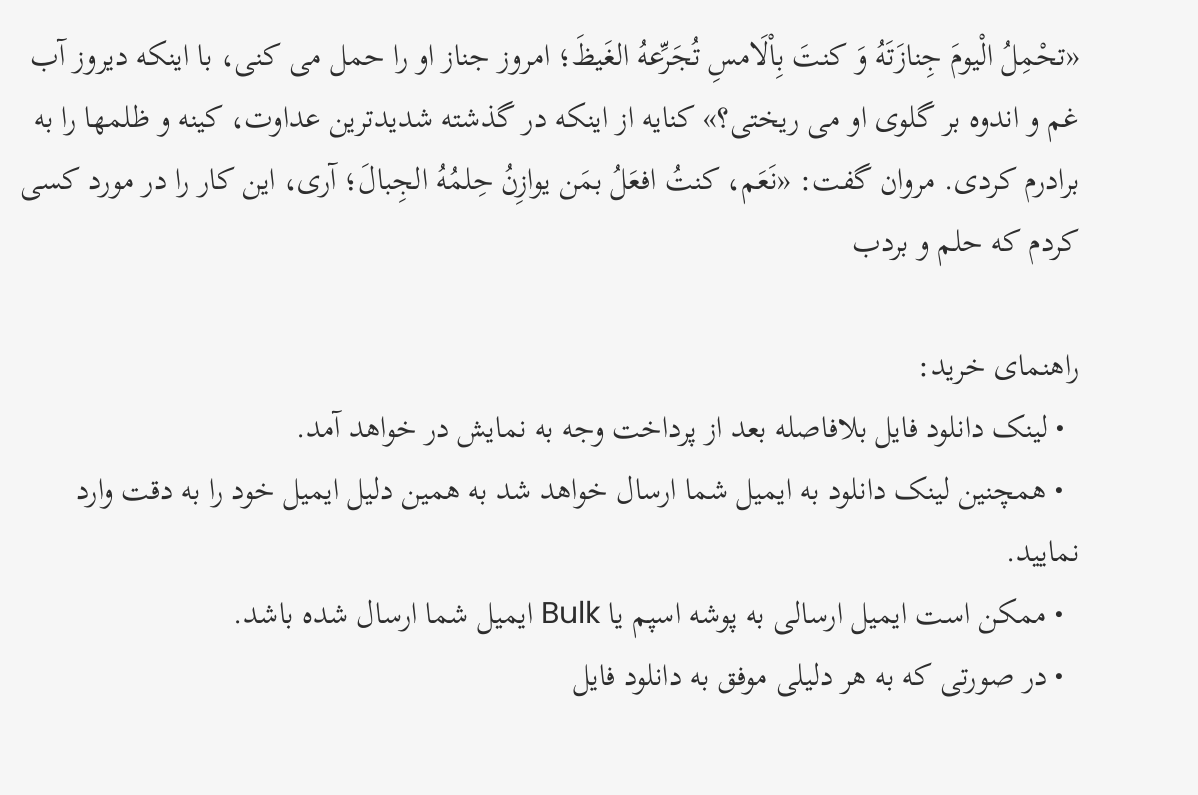«تحْمِلُ الْیومَ جِنازَتَهُ وَ کنتَ بِاْلَامسِ تُجَرِّعهُ الغَیظَ؛ امروز جناز او را حمل می کنی، با اینکه دیروز آب غم و اندوه بر گلوی او می ریختی؟» کنایه از اینکه در گذشته شدیدترین عداوت، کینه و ظلمها را به برادرم کردی. مروان گفت: «نَعَم، کنتُ افعَلُ بمَن یوازِنُ حِلمُهُ الجِبالَ؛ آری، این کار را در مورد کسی کردم که حلم و بردب

راهنمای خرید:
  • لینک دانلود فایل بلافاصله بعد از پرداخت وجه به نمایش در خواهد آمد.
  • همچنین لینک دانلود به ایمیل شما ارسال خواهد شد به همین دلیل ایمیل خود را به دقت وارد نمایید.
  • ممکن است ایمیل ارسالی به پوشه اسپم یا Bulk ایمیل شما ارسال شده باشد.
  • در صورتی که به هر دلیلی موفق به دانلود فایل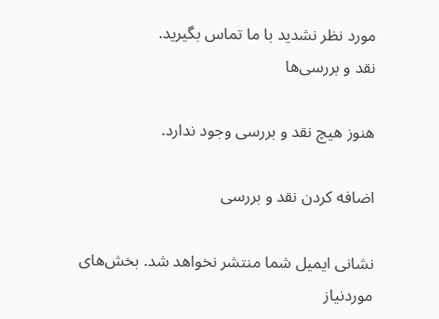مورد نظر نشدید با ما تماس بگیرید.
نقد و بررسی‌ها

هنوز هیچ نقد و بررسی وجود ندارد.

اضافه کردن نقد و بررسی

نشانی ایمیل شما منتشر نخواهد شد. بخش‌های موردنیاز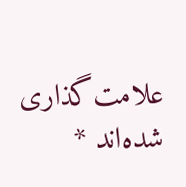علامت‌گذاری شده‌اند *